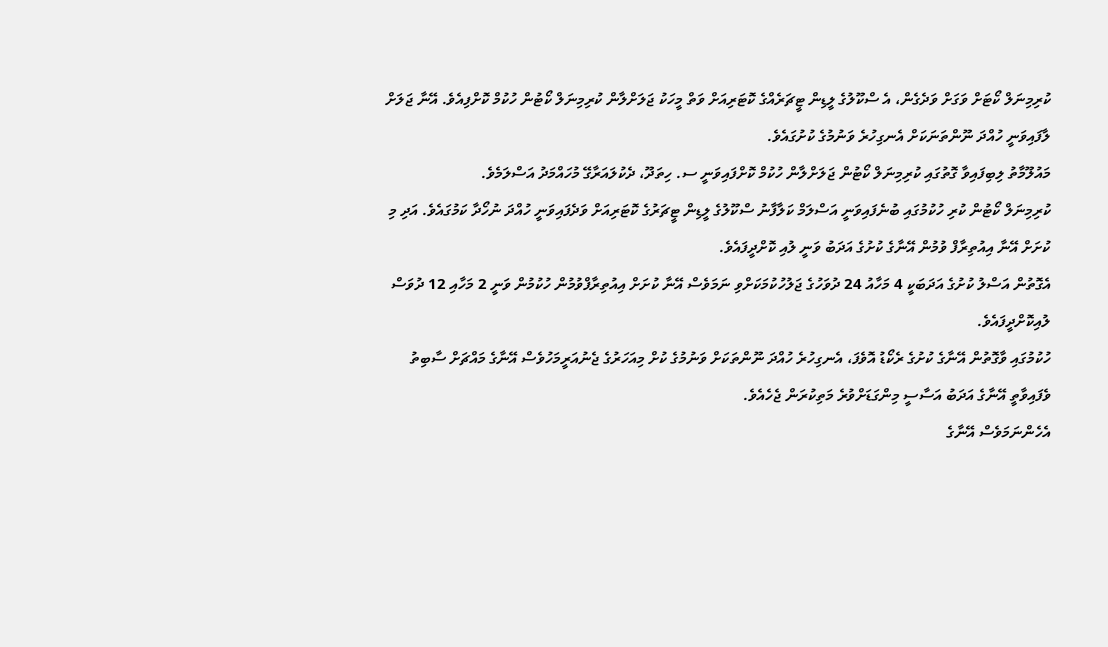ކުރިމިނަލް ކޯޓަށް ވަގަށް ވަދެގެން، އެ ސްކޫލުގެ ލީޑިން ޓީޗަރެއްގެ ކޮޓަރިއަށް ވަތް މީހަކު ޖަލަށްލާން ކުރިމިނަލް ކޯޓުން ހުކުމް ކޮށްފިއެވެ. އޭނާ ޖަލަށް ލާފައިވަނީ ހުއްދަ ނޫންތަނަކަށް އެނގިހުރެ ވަނުމުގެ ކުށުގައެވެ.
މައުލޫމާތު ލިބިފައިވާ ގޮތުގައި ކުރިމިނަލް ކޯޓުން ޖަލަށްލާން ހުކުމް ކޮށްފައިވަނީ ސ. ހިތަދޫ، ދެކުލައަރާގޭ މުހައްމަދު އަސްލަމެވެ.
ކުރިމިނަލް ކޯޓުން ކުރި ހުކުމުގައި ބުނެފައިވަނީ އަސްލަމް ކަލާފާނު ސްކޫލުގެ ލީޑިން ޓީޗަރުގެ ކޮޓަރިއަށް ވަދެފައިވަނީ ހުއްދަ ނުހޯދާ ކަމުގައެވެ. އަދި މި ކުށަށް އޭނާ އިއުތިރާފް ވުމުން އޭނާގެ ކުށުގެ އަދަބު ވަނީ ލުއި ކޮށްދީފައެވެ.
އެގޮތުން އަސްލު ކުށުގެ އަދަބަކީ 4 މަހާއު 24 ދުވަހުގެ ޖަލުހުކުމަކަށްވި ނަމަވެސް އޭނާ ކުށަށް އިއުތިރާފްވުމުން ހުކުމުން ވަނީ 2 މަހާއި 12 ދުވަސް ލުއިކޮށްދީފައެވެ.
ހުކުމުގައި ވާގޮތުން އޭނާގެ ކުށުގެ ރެކޯޑު އޮވެފަ، އެނގިހުރެ ހުއްދަ ނޫންތަކަށް ވަނުމުގެ ކުށް މިއަހަރުގެ ޖެނުއަރީމަހުވެސް އޭނާގެ މައްޗަށް ސާބިތު ވެފައިވާތީ އޭނާގެ އަދަބު އަސާސީ މިންގަޑަށްވުރެ މަތިކުރަން ޖެހެއެވެ.
އެހެންނަމަވެސް އޭނާގެ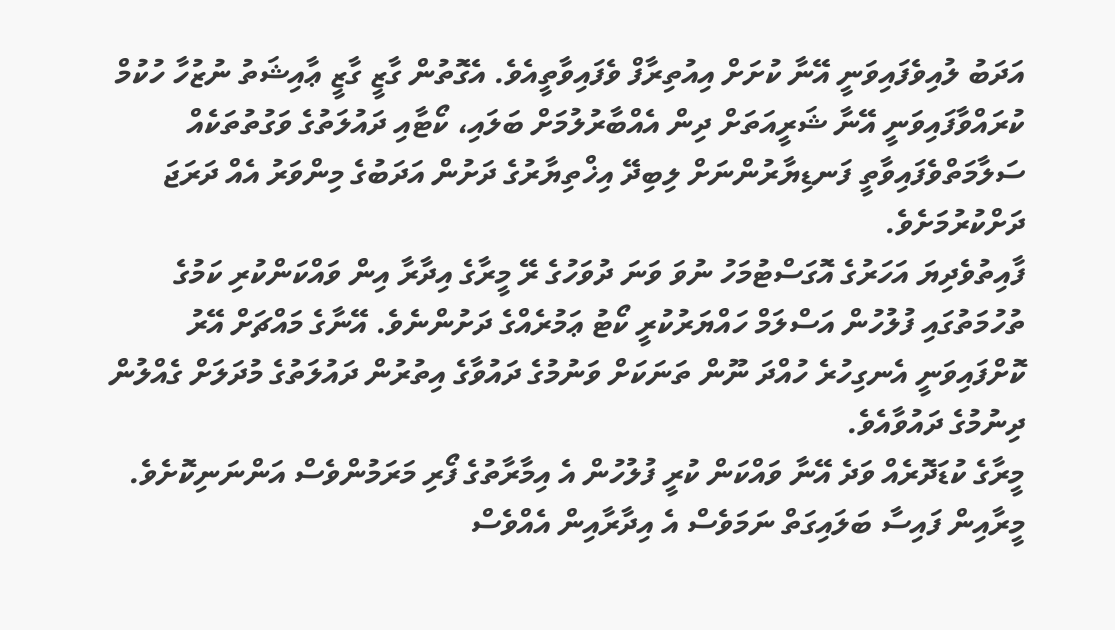އަދަބު ލުއިވެފައިވަނީ އޭނާ ކުށަށް އިއުތިރާފް ވެފައިވާތީއެވެ. އެގޮތުން ގާޒީ ގާޒީ ޢާއިޝަތު ނުޒުހާ ހުކުމް ކުރައްވާފައިވަނީ އޭނާ ޝަރީއަތަށް ދިން އެއްބާރުލުމަށް ބަލައި، ކޯޓާއި ދައުލަތުގެ ވަގުތުތަކެއް ސަލާމަތްވެފައިވާތީ ފަނޑިޔާރުންނަށް ލިބިދޭ އިޚްތިޔާރުގެ ދަށުން އަދަބުގެ މިންވަރު އެއް ދަރަޖަ ދަށްކުރުމަށެވެ.
ފާއިތުވެދިޔަ އަހަރުގެ އޮގަސްޓުމަހު ނުވަ ވަނަ ދުވަހުގެ ރޭ މީރާގެ އިދާރާ އިން ވައްކަންކުރި ކަމުގެ ތުހުމަތުގައި ފުލުހުން އަސްލަމް ހައްޔަރުކުރީ ކޯޓު ޢަމުރެއްގެ ދަށުންނެވެ. އޭނާގެ މައްޗަށް އޭރު ކޮށްފައިވަނީ އެނގިހުރެ ހުއްދަ ނޫން ތަނަކަށް ވަނުމުގެ ދައުވާގެ އިތުރުން ދައުލަތުގެ މުދަލަށް ގެއްލުން ދިނުމުގެ ދައުވާއެވެ.
މީރާގެ ކުޑަދޮރެއް ވަދެ އޭނާ ވައްކަން ކުރީ ފުލުހުން އެ އިމާރާތުގެ ފޯރި މަރަމުންވެސް އަންނަނިކޮށެވެ. މީރާއިން ފައިސާ ބަލައިގަތް ނަމަވެސް އެ އިދާރާއިން އެއްވެސް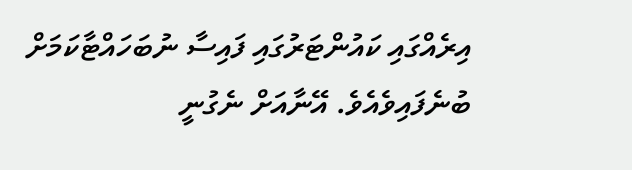އިރެއްގައި ކައުންޓަރުގައި ފައިސާ ނުބަހައްޓާކަމަށް ބުނެފައިވެއެވެ. އޭނާއަށް ނެގުނީ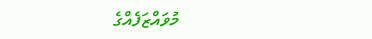މުވައްޒަފެއްގެ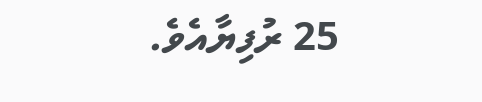25 ރުފިޔާއެވެ.